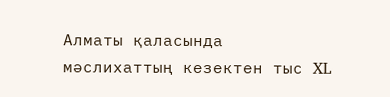Алматы қаласында мәслихаттың кезектен тыс XL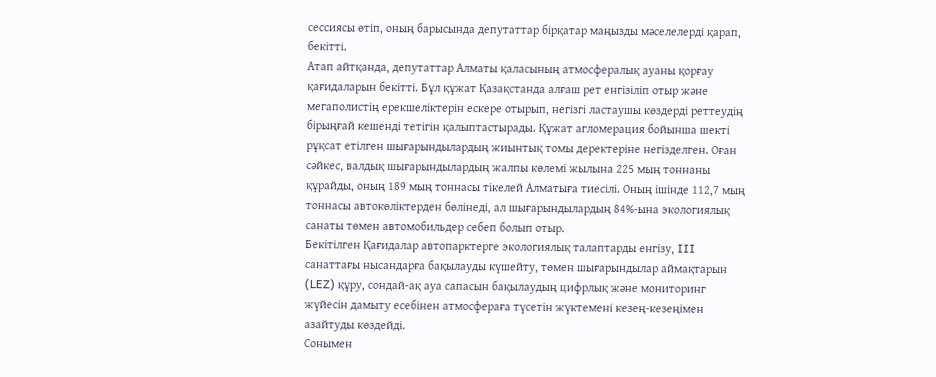сессиясы өтіп, оның барысында депутаттар бірқатар маңызды мәселелерді қарап, бекітті.
Атап айтқанда, депутаттар Алматы қаласының атмосфералық ауаны қорғау қағидаларын бекітті. Бұл құжат Қазақстанда алғаш рет енгізіліп отыр және мегаполистің ерекшеліктерін ескере отырып, негізгі ластаушы көздерді реттеудің бірыңғай кешенді тетігін қалыптастырады. Құжат агломерация бойынша шекті рұқсат етілген шығарындылардың жиынтық томы деректеріне негізделген. Оған сәйкес, валдық шығарындылардың жалпы көлемі жылына 225 мың тоннаны құрайды, оның 189 мың тоннасы тікелей Алматыға тиесілі. Оның ішінде 112,7 мың тоннасы автокөліктерден бөлінеді, ал шығарындылардың 84%-ына экологиялық санаты төмен автомобильдер себеп болып отыр.
Бекітілген Қағидалар автопарктерге экологиялық талаптарды енгізу, III санаттағы нысандарға бақылауды күшейту, төмен шығарындылар аймақтарын (LEZ) құру, сондай-ақ ауа сапасын бақылаудың цифрлық және мониторинг жүйесін дамыту есебінен атмосфераға түсетін жүктемені кезең-кезеңімен азайтуды көздейді.
Сонымен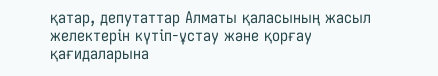қатар, депутаттар Алматы қаласының жасыл желектерін күтіп-ұстау және қорғау қағидаларына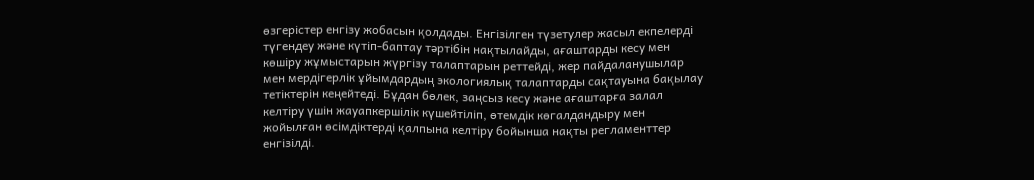өзгерістер енгізу жобасын қолдады. Енгізілген түзетулер жасыл екпелерді түгендеу және күтіп-баптау тәртібін нақтылайды, ағаштарды кесу мен көшіру жұмыстарын жүргізу талаптарын реттейді, жер пайдаланушылар мен мердігерлік ұйымдардың экологиялық талаптарды сақтауына бақылау тетіктерін кеңейтеді. Бұдан бөлек, заңсыз кесу және ағаштарға залал келтіру үшін жауапкершілік күшейтіліп, өтемдік көгалдандыру мен жойылған өсімдіктерді қалпына келтіру бойынша нақты регламенттер енгізілді.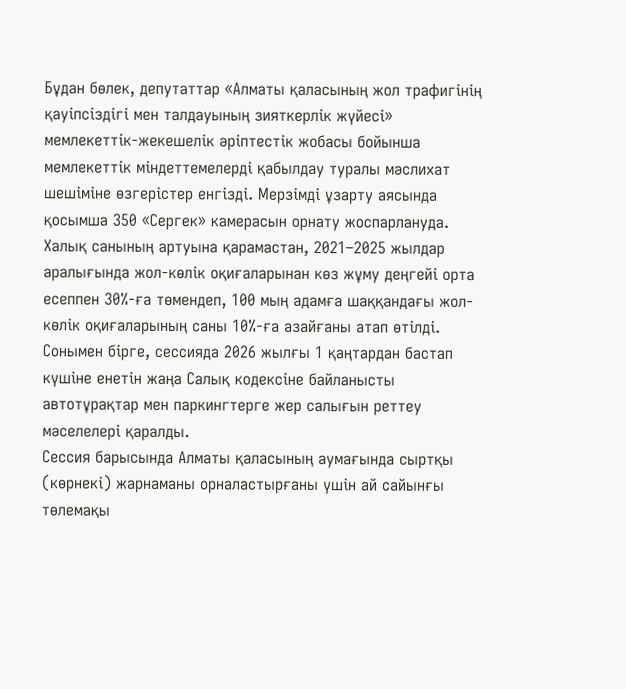Бұдан бөлек, депутаттар «Алматы қаласының жол трафигінің қауіпсіздігі мен талдауының зияткерлік жүйесі» мемлекеттік-жекешелік әріптестік жобасы бойынша мемлекеттік міндеттемелерді қабылдау туралы мәслихат шешіміне өзгерістер енгізді. Мерзімді ұзарту аясында қосымша 350 «Сергек» камерасын орнату жоспарлануда. Халық санының артуына қарамастан, 2021–2025 жылдар аралығында жол-көлік оқиғаларынан көз жұму деңгейі орта есеппен 30%-ға төмендеп, 100 мың адамға шаққандағы жол-көлік оқиғаларының саны 10%-ға азайғаны атап өтілді.
Сонымен бірге, сессияда 2026 жылғы 1 қаңтардан бастап күшіне енетін жаңа Салық кодексіне байланысты автотұрақтар мен паркингтерге жер салығын реттеу мәселелері қаралды.
Сессия барысында Алматы қаласының аумағында сыртқы (көрнекі) жарнаманы орналастырғаны үшін ай сайынғы төлемақы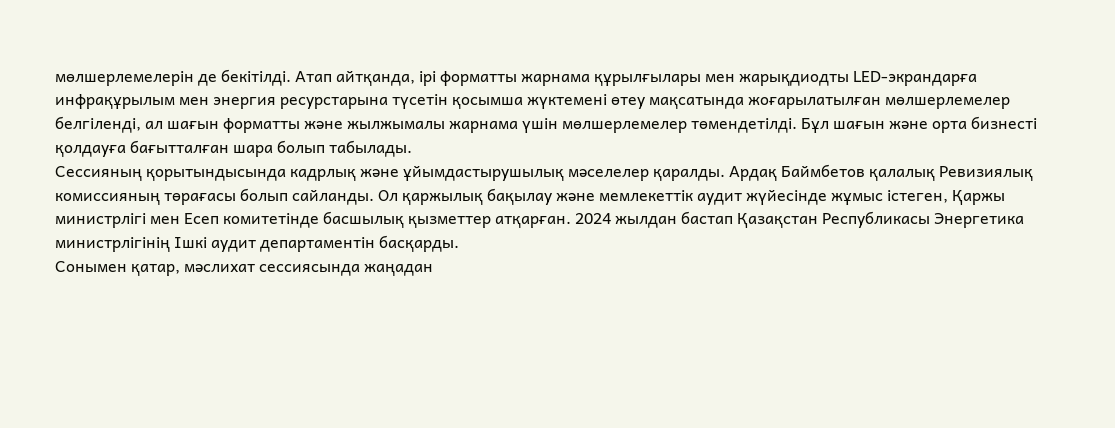мөлшерлемелерін де бекітілді. Атап айтқанда, ірі форматты жарнама құрылғылары мен жарықдиодты LED-экрандарға инфрақұрылым мен энергия ресурстарына түсетін қосымша жүктемені өтеу мақсатында жоғарылатылған мөлшерлемелер белгіленді, ал шағын форматты және жылжымалы жарнама үшін мөлшерлемелер төмендетілді. Бұл шағын және орта бизнесті қолдауға бағытталған шара болып табылады.
Сессияның қорытындысында кадрлық және ұйымдастырушылық мәселелер қаралды. Ардақ Баймбетов қалалық Ревизиялық комиссияның төрағасы болып сайланды. Ол қаржылық бақылау және мемлекеттік аудит жүйесінде жұмыс істеген, Қаржы министрлігі мен Есеп комитетінде басшылық қызметтер атқарған. 2024 жылдан бастап Қазақстан Республикасы Энергетика министрлігінің Ішкі аудит департаментін басқарды.
Сонымен қатар, мәслихат сессиясында жаңадан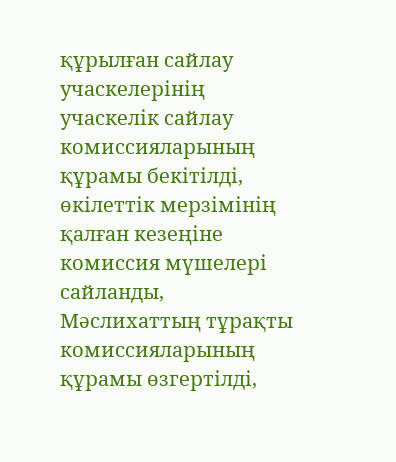құрылған сайлау учаскелерінің учаскелік сайлау комиссияларының құрамы бекітілді, өкілеттік мерзімінің қалған кезеңіне комиссия мүшелері сайланды, Мәслихаттың тұрақты комиссияларының құрамы өзгертілді,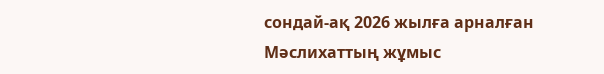сондай-ақ 2026 жылға арналған Мәслихаттың жұмыс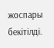жоспары бекітілді.